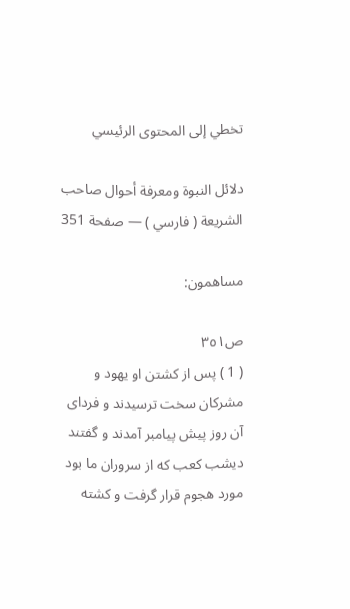تخطي إلى المحتوى الرئيسي

دلائل النبوة ومعرفة أحوال صاحب الشريعة ( فارسي ) — صفحة 351

مساهمون:

ص٣٥١
( 1 ) پس از كشتن او يهود و مشركان سخت ترسيدند و فرداى آن روز پيش پيامبر آمدند و گفتند ديشب كعب كه از سروران ما بود مورد هجوم قرار گرفت و كشته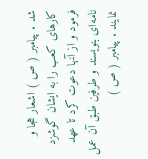شد . پيامبر ( ص ) اشعار هجا و كارهاى كعب را به ايشان گوشزد فرمود و از آنها دعوت كرد تا عهد نامه‌اى بنويسند و طرفين طبق آن عمل نمايند . پيامبر ( ص )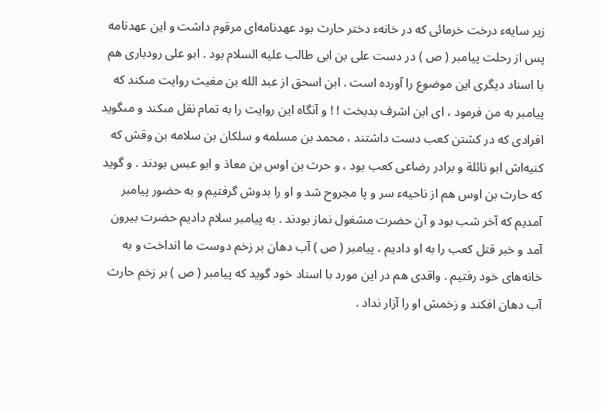زير سايهء درخت خرمائى كه در خانهء دختر حارث بود عهدنامه‌اى مرقوم داشت و اين عهدنامه پس از رحلت پيامبر ( ص ) در دست على بن ابى طالب عليه السلام بود . ابو على رودبارى هم با اسناد ديگرى اين موضوع را آورده است . ابن اسحق از عبد الله بن مغيث روايت مىكند كه پيامبر به من فرمود ، اى ابن اشرف بدبخت ! ! و آنگاه اين روايت را به تمام نقل مىكند و مىگويد افرادى كه در كشتن كعب دست داشتند ، محمد بن مسلمه و سلكان بن سلامه بن وقش كه كنيه‌اش ابو نائلة و برادر رضاعى كعب بود ، و حرث بن اوس بن معاذ و ابو عبس بودند . و گويد كه حارث بن اوس هم از ناحيهء سر و پا مجروح شد و او را بدوش گرفتيم و به حضور پيامبر آمديم كه آخر شب بود و آن حضرت مشغول نماز بودند . به پيامبر سلام داديم حضرت بيرون آمد و خبر قتل كعب را به او داديم ، پيامبر ( ص ) آب دهان بر زخم دوست ما انداخت و به خانه‌هاى خود رفتيم . واقدى هم در اين مورد با اسناد خود گويد كه پيامبر ( ص ) بر زخم حارث آب دهان افكند و زخمش او را آزار نداد .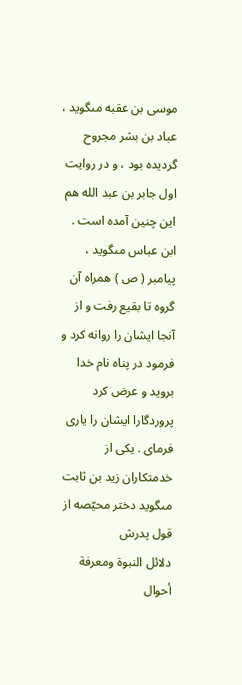موسى بن عقبه مىگويد ، عباد بن بشر مجروح گرديده بود ، و در روايت اول جابر بن عبد الله هم اين چنين آمده است . ابن عباس مىگويد ، پيامبر ( ص ) همراه آن گروه تا بقيع رفت و از آنجا ايشان را روانه كرد و فرمود در پناه نام خدا برويد و عرض كرد پروردگارا ايشان را يارى فرماى . يكى از خدمتكاران زيد بن ثابت مىگويد دختر محيّصه از قول پدرش
دلائل النبوة ومعرفة أحوال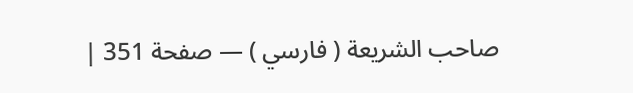صاحب الشريعة ( فارسي ) — صفحة 351 |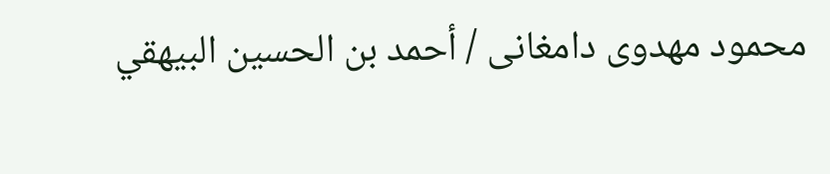محمود مهدوى دامغانى / أحمد بن الحسين البيهقي